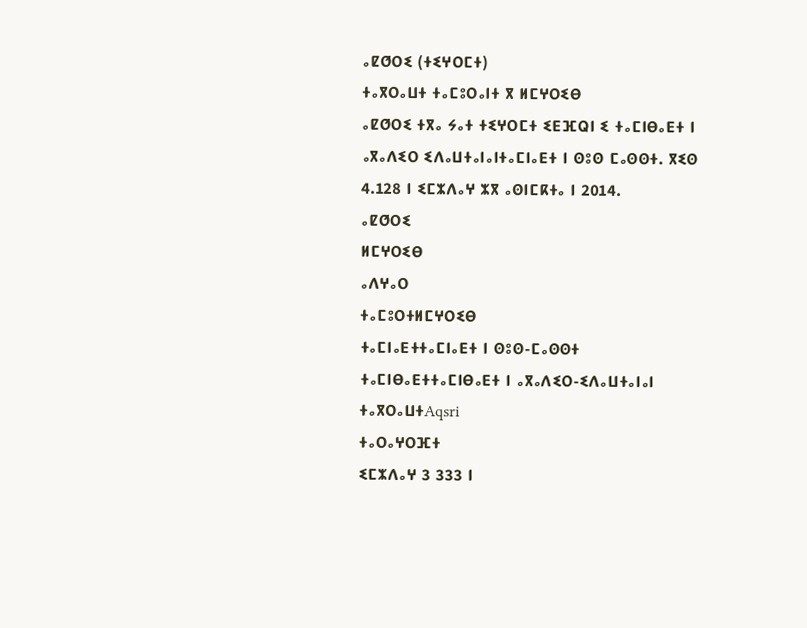ⴰⵇⵚⵔⵉ (ⵜⵉⵖⵔⵎⵜ)
ⵜⴰⴳⵔⴰⵡⵜ ⵜⴰⵎⵓⵔⴰⵏⵜ ⴳ ⵍⵎⵖⵔⵉⴱ
ⴰⵇⵚⵔⵉ ⵜⴳⴰ ⵢⴰⵜ ⵜⵉⵖⵔⵎⵜ ⵉⴹⴼⵕⵏ ⵉ ⵜⴰⵎⵏⴱⴰⴹⵜ ⵏ ⴰⴳⴰⴷⵉⵔ ⵉⴷⴰⵡⵜⴰⵏⴰⵏⵜⴰⵎⵏⴰⴹⵜ ⵏ ⵙⵓⵙ ⵎⴰⵙⵙⵜ. ⴳⵉⵙ 4.128 ⵏ ⵉⵎⵣⴷⴰⵖ ⵣⴳ ⴰⵙⵏⵎⴽⵜⴰ ⵏ 2014.
ⴰⵇⵚⵔⵉ
ⵍⵎⵖⵔⵉⴱ
ⴰⴷⵖⴰⵔ
ⵜⴰⵎⵓⵔⵜⵍⵎⵖⵔⵉⴱ
ⵜⴰⵎⵏⴰⴹⵜⵜⴰⵎⵏⴰⴹⵜ ⵏ ⵙⵓⵙ-ⵎⴰⵙⵙⵜ
ⵜⴰⵎⵏⴱⴰⴹⵜⵜⴰⵎⵏⴱⴰⴹⵜ ⵏ ⴰⴳⴰⴷⵉⵔ-ⵉⴷⴰⵡⵜⴰⵏⴰⵏ
ⵜⴰⴳⵔⴰⵡⵜAqsri
ⵜⴰⵔⴰⵖⵔⴼⵜ
ⵉⵎⵣⴷⴰⵖ 3 333 ⵏ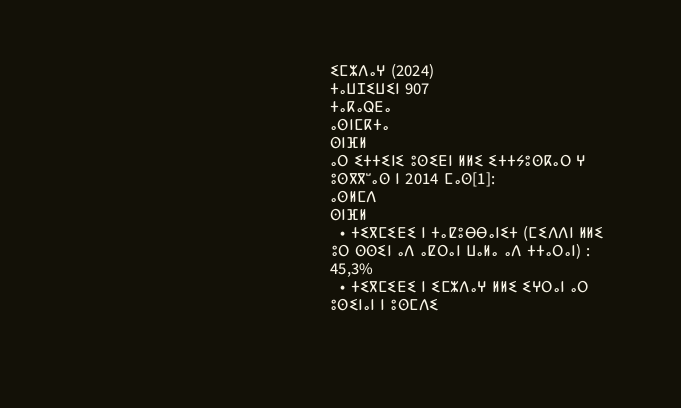ⵉⵎⵣⴷⴰⵖ (2024)
ⵜⴰⵡⵊⵉⵡⵉⵏ 907
ⵜⴰⴽⴰⵕⴹⴰ
ⴰⵙⵏⵎⴽⵜⴰ
ⵙⵏⴼⵍ
ⴰⵔ ⵉⵜⵜⵉⵏⵉ ⵓⵙⵉⴹⵏ ⵍⵍⵉ ⵉⵜⵜⵢⵓⵙⴽⴰⵔ ⵖ ⵓⵙⴳⴳⵯⴰⵙ ⵏ 2014 ⵎⴰⵙ[1]:
ⴰⵙⵍⵎⴷ
ⵙⵏⴼⵍ
  • ⵜⵉⴳⵎⵉⴹⵉ ⵏ ⵜⴰⵇⵓⴱⴱⴰⵏⵉⵜ (ⵎⵉⴷⴷⵏ ⵍⵍⵉ ⵓⵔ ⵙⵙⵉⵏ ⴰⴷ ⴰⵇⵔⴰⵏ ⵡⴰⵍⴰ ⴰⴷ ⵜⵜⴰⵔⴰⵏ) : 45,3%
  • ⵜⵉⴳⵎⵉⴹⵉ ⵏ ⵉⵎⵣⴷⴰⵖ ⵍⵍⵉ ⵉⵖⵔⴰⵏ ⴰⵔ ⵓⵙⵉⵏⴰⵏ ⵏ ⵓⵙⵎⴷⵉ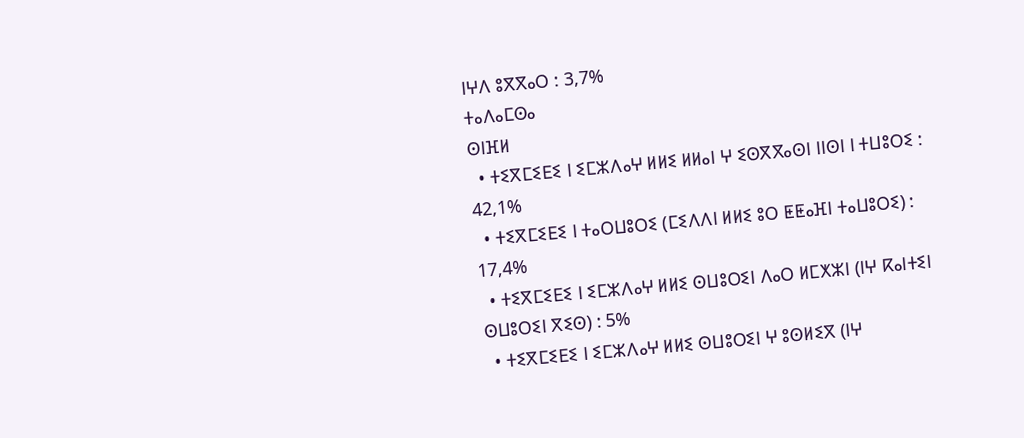ⵏⵖⴷ ⵓⴳⴳⴰⵔ : 3,7%
ⵜⴰⴷⴰⵎⵙⴰ
ⵙⵏⴼⵍ
  • ⵜⵉⴳⵎⵉⴹⵉ ⵏ ⵉⵎⵣⴷⴰⵖ ⵍⵍⵉ ⵍⵍⴰⵏ ⵖ ⵉⵙⴳⴳⴰⵙⵏ ⵏⵏⵙⵏ ⵏ ⵜⵡⵓⵔⵉ : 42,1%
  • ⵜⵉⴳⵎⵉⴹⵉ ⵏ ⵜⴰⵔⵡⵓⵔⵉ (ⵎⵉⴷⴷⵏ ⵍⵍⵉ ⵓⵔ ⵟⵟⴰⴼⵏ ⵜⴰⵡⵓⵔⵉ) : 17,4%
  • ⵜⵉⴳⵎⵉⴹⵉ ⵏ ⵉⵎⵣⴷⴰⵖ ⵍⵍⵉ ⵙⵡⵓⵔⵉⵏ ⴷⴰⵔ ⵍⵎⵅⵣⵏ (ⵏⵖ ⴽⴰⵏⵜⵉⵏ ⵙⵡⵓⵔⵉⵏ ⴳⵉⵙ) : 5%
  • ⵜⵉⴳⵎⵉⴹⵉ ⵏ ⵉⵎⵣⴷⴰⵖ ⵍⵍⵉ ⵙⵡⵓⵔⵉⵏ ⵖ ⵓⵙⵍⵉⴳ (ⵏⵖ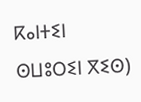ⴽⴰⵏⵜⵉⵏ ⵙⵡⵓⵔⵉⵏ ⴳⵉⵙ)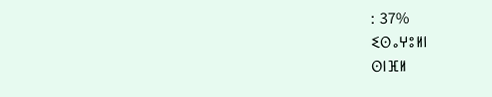: 37%
ⵉⵙⴰⵖⵓⵍⵏ
ⵙⵏⴼⵍ